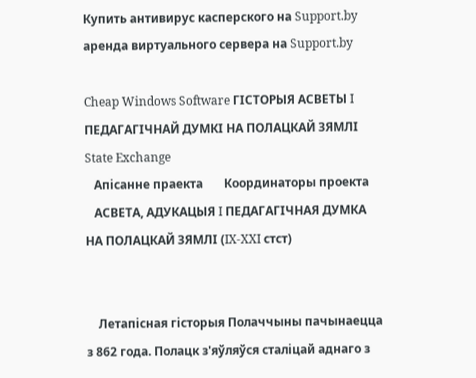Купить антивирус касперского на Support.by        аренда виртуального cервера на Support.by

Cheap Windows Software ГIСТОРЫЯ АСВЕТЫ I ПЕДАГАГIЧНАЙ ДУМКI НА ПОЛАЦКАЙ ЗЯМЛI State Exchange
   Апiсанне праекта       Координаторы проекта
   АСВЕТА, АДУКАЦЫЯ I ПЕДАГАГIЧНАЯ ДУМКА НА ПОЛАЦКАЙ ЗЯМЛI (IX-XXI стст)


    Летапiсная гiсторыя Полаччыны пачынаецца з 862 года. Полацк з'яўляўся сталiцай аднаго з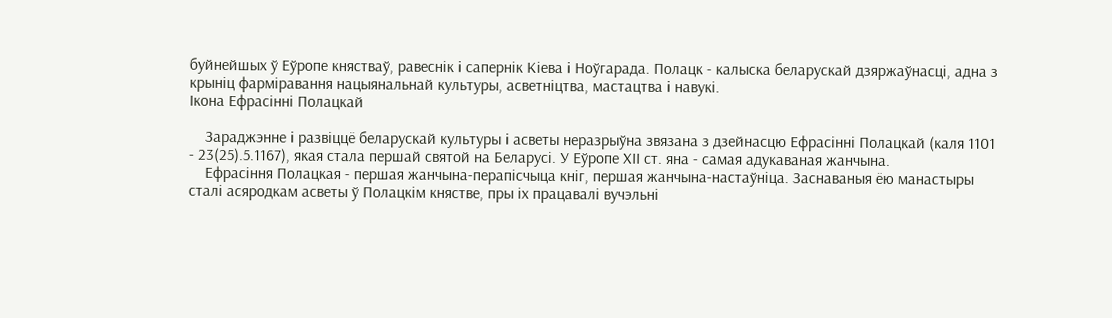буйнейшых ў Еўропе княстваў, равеснiк i сапернiк Кiева i Ноўгарада. Полацк - калыска беларускай дзяржаўнасцi, адна з крынiц фармiравання нацыянальнай культуры, асветнiцтва, мастацтва i навукi.
Iкона Ефрасiннi Полацкай

    Зараджэнне i развiццё беларускай культуры i асветы неразрыўна звязана з дзейнасцю Ефрасiннi Полацкай (каля 1101 - 23(25).5.1167), якая стала першай святой на Беларуci. У Еўропе ХII ст. яна - самая адукаваная жанчына.
    Ефрасiння Полацкая - першая жанчына-перапiсчыца кнiг, першая жанчына-настаўнiца. Заснаваныя ёю манастыры сталi асяродкам асветы ў Полацкiм княстве, пры iх працавалi вучэльнi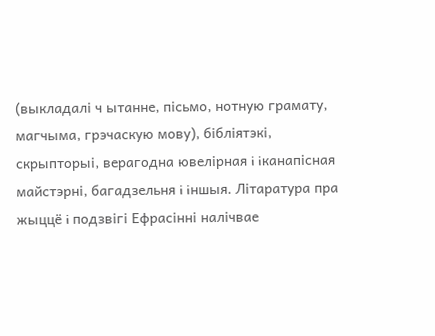(выкладалi ч ытанне, пiсьмо, нотную грамату, магчыма, грэчаскую мову), бiблiятэкi, скрыпторыi, верагодна ювелiрная i iканапiсная майстэрнi, багадзельня i iншыя. Лiтаратура пра жыццё i подзвiгi Ефрасiннi налiчвае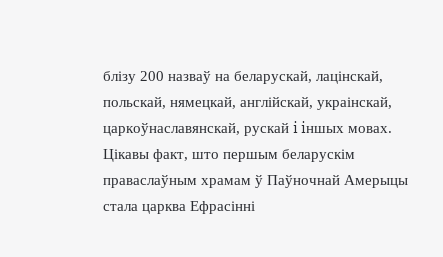блiзу 200 назваў на беларускай, лацiнскай, польскай, нямецкай, англiйскай, украiнскай, царкоўнаславянскай, рускай i iншых мовах. Цiкавы факт, што першым беларускiм праваслаўным храмам ў Паўночнай Амерыцы стала царква Ефрасiннi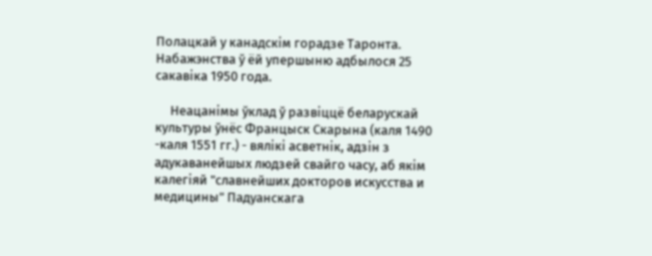Полацкай у канадскiм горадзе Таронта. Набажэнства ў ёй упершыню адбылося 25 сакавiка 1950 года.

     Неацанiмы ўклад ў развiццё беларускай культуры ўнёс Францыск Скарына (каля 1490 -каля 1551 гг.) - вялiкi асветнiк, адзiн з адукаванейшых людзей свайго часу, аб якiм калегiяй "славнейших докторов искусства и медицины" Падуанскага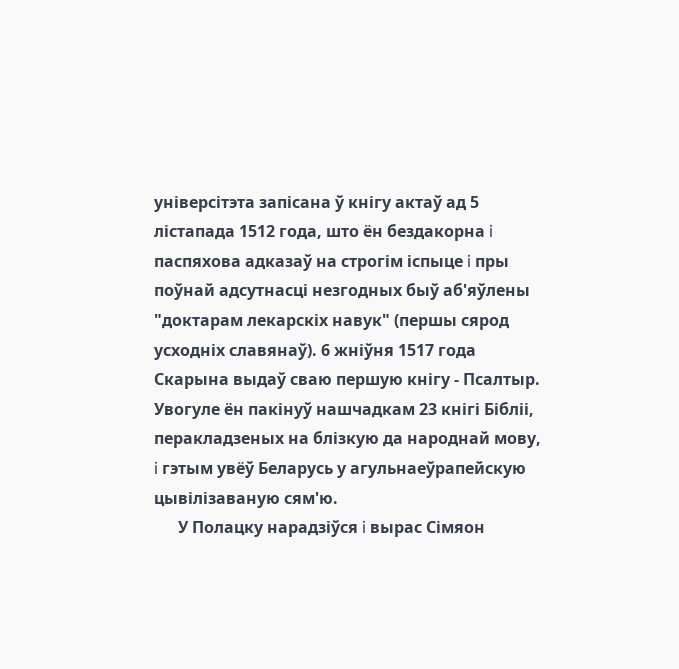унiверсiтэта запiсана ў кнiгу актаў ад 5 лiстапада 1512 года, што ён бездакорна i паспяхова адказаў на строгiм iспыце i пры поўнай адсутнасцi незгодных быў аб'яўлены "доктарам лекарскiх навук" (першы сярод усходнiх славянаў). 6 жнiўня 1517 года Скарына выдаў сваю першую кнiгу - Псалтыр. Увогуле ён пакiнуў нашчадкам 23 кнiгi Бiблii, перакладзеных на блiзкую да народнай мову, i гэтым увёў Беларусь у агульнаеўрапейскую цывiлiзаваную сям'ю.
      У Полацку нарадзiўся i вырас Сiмяон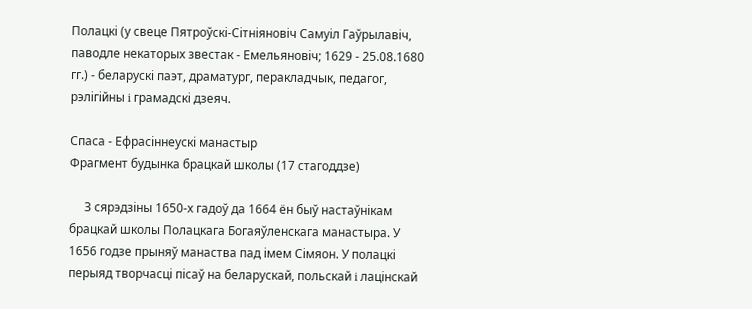Полацкi (у свеце Пятроўскi-Сiтнiяновiч Самуiл Гаўрылавiч, паводле некаторых звестак - Емельяновiч; 1629 - 25.08.1680 гг.) - беларускi паэт, драматург, перакладчык, педагог, рэлiгiйны i грамадскi дзеяч.

Спаса - Ефрасiннеускi манастыр
Фрагмент будынка брацкай школы (17 стагоддзе)

     З сярэдзiны 1650-х гадоў да 1664 ён быў настаўнiкам брацкай школы Полацкага Богаяўленскага манастыра. У 1656 годзе прыняў манаства пад iмем Сiмяон. У полацкi перыяд творчасцi пiсаў на беларускай, польскай i лацiнскай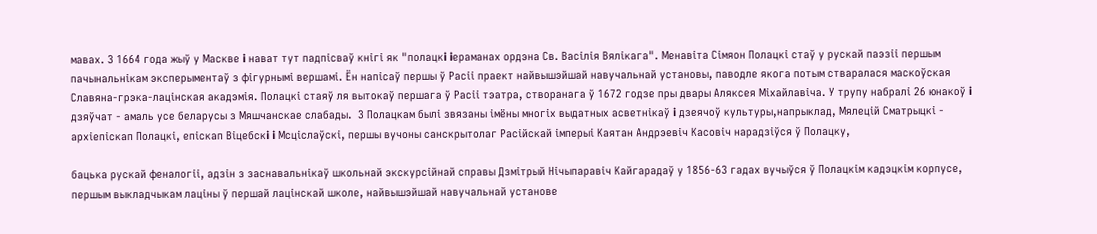мавах. З 1664 года жыў у Маскве i нават тут падпiсваў кнiгi як "полацкi iераманах ордэна Св. Васiлiя Вялiкага". Менавiта Сiмяон Полацкi стаў у рускай паэзii першым пачынальнiкам эксперыментаў з фiгурнымi вершамi. Ён напiсаў першы ў Расii праект найвышэйшай навучальнай установы, паводле якога потым стваралася маскоўская Славяна-грэка-лацiнская акадэмiя. Полацкi стаяў ля вытокаў першага ў Расii тэатра, створанага ў 1672 годзе пры двары Аляксея Мiхайлавiча. У трупу набралi 26 юнакоў i дзяўчат - амаль усе беларусы з Мяшчанскае слабады.  З Полацкам былi звязаны iмёны многiх выдатных асветнiкаў i дзеячоў культуры,напрыклад, Мялецiй Сматрыцкi - архiепiскап Полацкi, епiскап Вiцебскi i Мсцiслаўскi, першы вучоны санскрытолаг Расiйскай iмперыi Каятан Андрэевiч Касовiч нарадзiўся ў Полацку,

бацька рускай феналогii, адзiн з заснавальнiкаў школьнай экскурсiйнай справы Дзмiтрый Нiчыпаравiч Кайгарадаў у 1856-63 гадах вучыўся ў Полацкiм кадэцкiм корпусе, першым выкладчыкам лацiны ў першай лацiнскай школе, найвышэйшай навучальнай установе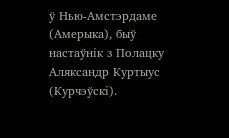ў Нью-Амстэрдаме (Амерыка), быў настаўнiк з Полацку Аляксандр Куртыус (Курчэўскi).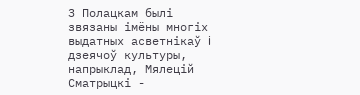З Полацкам былi звязаны iмёны многiх выдатных асветнiкаў i дзеячоў культуры, напрыклад, Мялецiй Сматрыцкi -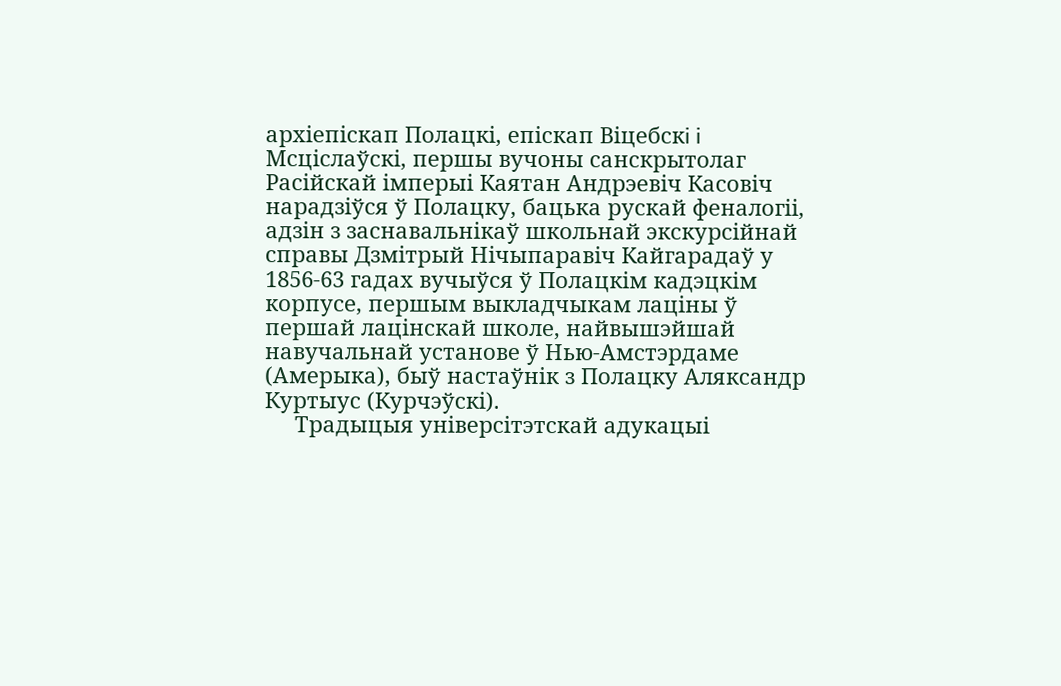архiепiскап Полацкi, епiскап Вiцебскi i Мсцiслаўскi, першы вучоны санскрытолаг Расiйскай iмперыi Каятан Андрэевiч Касовiч нарадзiўся ў Полацку, бацька рускай феналогii, адзiн з заснавальнiкаў школьнай экскурсiйнай справы Дзмiтрый Нiчыпаравiч Кайгарадаў у 1856-63 гадах вучыўся ў Полацкiм кадэцкiм корпусе, першым выкладчыкам лацiны ў першай лацiнскай школе, найвышэйшай навучальнай установе ў Нью-Амстэрдаме (Амерыка), быў настаўнiк з Полацку Аляксандр Куртыус (Курчэўскi).
     Традыцыя унiверсiтэтскай адукацыi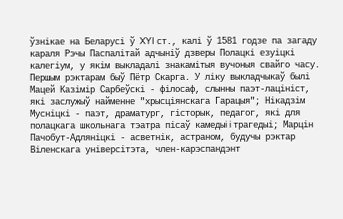ўзнiкае на Беларусi ў XYI ст., калi ў 1581 годзе па загаду караля Рэчы Паспалiтай адчынiў дзверы Полацкi езуiцкi калегiум, у якiм выкладалi знакамiтыя вучоныя свайго часу. Першым рэктарам быў Пётр Скарга. У лiку выкладчыкаў былi Мацей Казiмiр Сарбеўскi - фiлосаф, слынны паэт-лацiнiст, якi заслужыў найменне "хрысцiянскага Гарацыя"; Нiкадзiм Муснiцкi - паэт, драматург, гiсторык, педагог, якi для полацкага школьнага тэатра пiсаў камедыi i трагедыi; Марцiн Пачобут-Адлянiцкi - асветнiк, астраном, будучы рэктар Вiленскага унiверсiтэта, член-карэспандэнт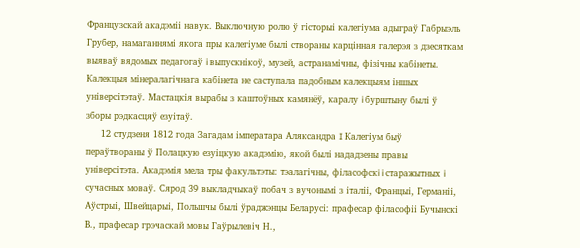Французскай акадэмii навук. Выключную ролю ў гiсторыi калегiума адыграў Габрыэль Грубер, намаганнямi якога пры калегiуме былi створаны карцiнная галерэя з дзесяткам выяваў вядомых педагогаў i выпускнiкоў, музей, астранамiчны, фiзiчны кабiнеты. Калекцыя мiнералагiчнага кабiнета не саступала падобным калекцыям iншых унiверсiтэтаў. Мастацкiя вырабы з каштоўных камянёў, каралу i бурштыну былi ў зборы рэдкасцяў езуiтаў.
     12 студзеня 1812 года Загадам iмператара Аляксандра I Калегiум быў пераўтвораны ў Полацкую езуiцкую акадэмiю, якой былi нададзены правы унiверсiтэта. Акадэмiя мела тры факультэты: тэалагiчны, фiласофскi i старажытных i сучасных моваў. Сярод 39 выкладчыкаў побач з вучонымi з iталii, Францыi, Германii, Аўстрыi, Швейцарыi, Польшчы былi ўраджэнцы Беларусi: прафесар фiласофii Бучынскi В., прафесар грэчаскай мовы Гаўрылевiч Н.,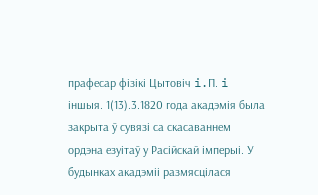прафесар фiзiкi Цытовiч i.П. i iншыя. 1(13).3.1820 года акадэмiя была закрыта ў сувязi са скасаваннем ордэна езуiтаў у Расiйскай iмперыi. У будынках акадэмii размясцiлася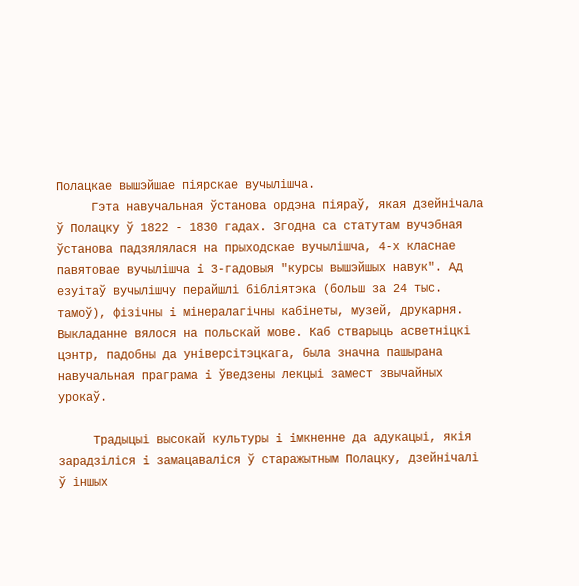Полацкае вышэйшае пiярскае вучылiшча.
     Гэта навучальная ўстанова ордэна пiяраў, якая дзейнiчала ў Полацку ў 1822 - 1830 гадах. Згодна са статутам вучэбная ўстанова падзялялася на прыходскае вучылiшча, 4-х класнае павятовае вучылiшча i 3-гадовыя "курсы вышэйшых навук". Ад езуiтаў вучылiшчу перайшлi бiблiятэка (больш за 24 тыс. тамоў), фiзiчны i мiнералагiчны кабiнеты, музей, друкарня. Выкладанне вялося на польскай мове. Каб стварыць асветнiцкi цэнтр, падобны да унiверсiтэцкага, была значна пашырана навучальная праграма i ўведзены лекцыi замест звычайных урокаў.

     Традыцыi высокай культуры i iмкненне да адукацыi, якiя зарадзiлiся i замацавалiся ў старажытным Полацку, дзейнiчалi ў iншых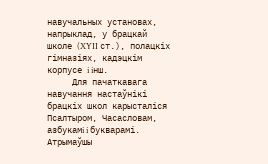навучальных установах, напрыклад, у брацкай школе (XYII ст.), полацкiх гiмназiях, кадэцкiм корпусе i iнш.
     Для пачаткавага навучання настаўнiкi брацкiх школ карысталiся Псалтыром, Часасловам, азбукамi i букварамi. Атрымаўшы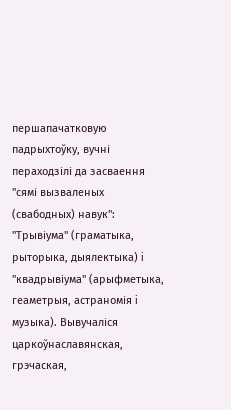першапачатковую падрыхтоўку, вучнi пераходзiлi да засваення "сямi вызваленых (свабодных) навук": "Трывiума" (граматыка, рыторыка, дыялектыка) i "квадрывiума" (арыфметыка, геаметрыя, астраномiя i музыка). Вывучалiся царкоўнаславянская, грэчаская,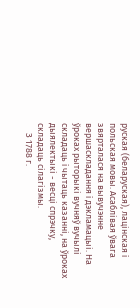руская (беларуская), лацiнская i польская мовы. Асаблiвая ўвага звярталася на вывучэнне вершаскладання i дэкламацыi. На ўроках рыторыкi вучняў вучылi складаць i чытаць казаннi, на ўроках дыялектыкi - весцi спрэчку, складаць сiлагiзмы.
     З 1788 г.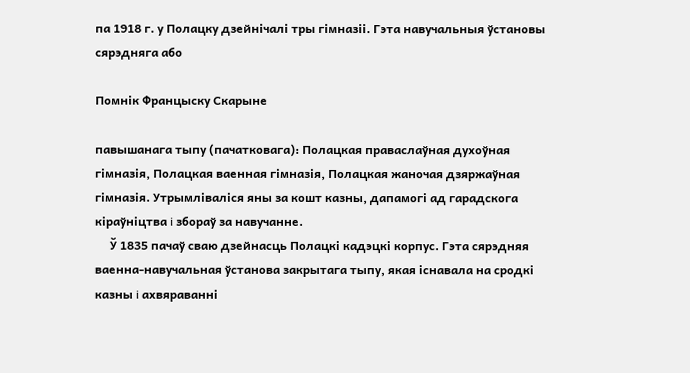па 1918 г. у Полацку дзейнiчалi тры гiмназii. Гэта навучальныя ўстановы сярэдняга або

Помнiк Францыску Скарыне

павышанага тыпу (пачатковага): Полацкая праваслаўная духоўная гiмназiя, Полацкая ваенная гiмназiя, Полацкая жаночая дзяржаўная гiмназiя. Утрымлiвалiся яны за кошт казны, дапамогi ад гарадскога кiраўнiцтва i збораў за навучанне.
     Ў 1835 пачаў сваю дзейнасць Полацкi кадэцкi корпус. Гэта сярэдняя ваенна-навучальная ўстанова закрытага тыпу, якая iснавала на сродкi казны i ахвяраваннi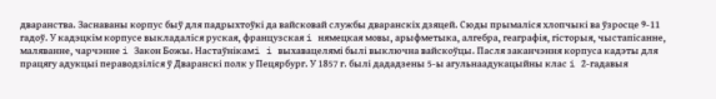дваранства. Заснаваны корпус быў для падрыхтоўкi да вайсковай службы дваранскiх дзяцей. Сюды прымалiся хлопчыкi ва ўзросце 9-11 гадоў. У кадэцкiм корпусе выкладалiся руская, французская i нямецкая мовы, арыфметыка, алгебра, геаграфiя, гiсторыя, чыстапiсанне, маляванне, чарчэнне i Закон Божы. Настаўнiкамi i выхавацелямi былi выключна вайскоўцы. Пасля заканчэння корпуса кадэты для працягу адукцыi пераводзiлiся ў Дваранскi полк у Пецярбург. У 1857 г. былi дададзены 5-ы агульнаадукацыйны клас i 2-гадавыя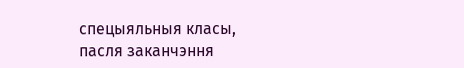спецыяльныя класы, пасля заканчэння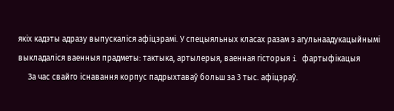якiх кадэты адразу выпускалiся афiцэрамi. У спецыяльных класах разам з агульнаадукацыйнымi выкладалiся ваенныя прадметы: тактыка, артылерыя, ваенная гiсторыя i фартыфiкацыя
     За час свайго iснавання корпус падрыхтаваў больш за 3 тыс. афiцэраў.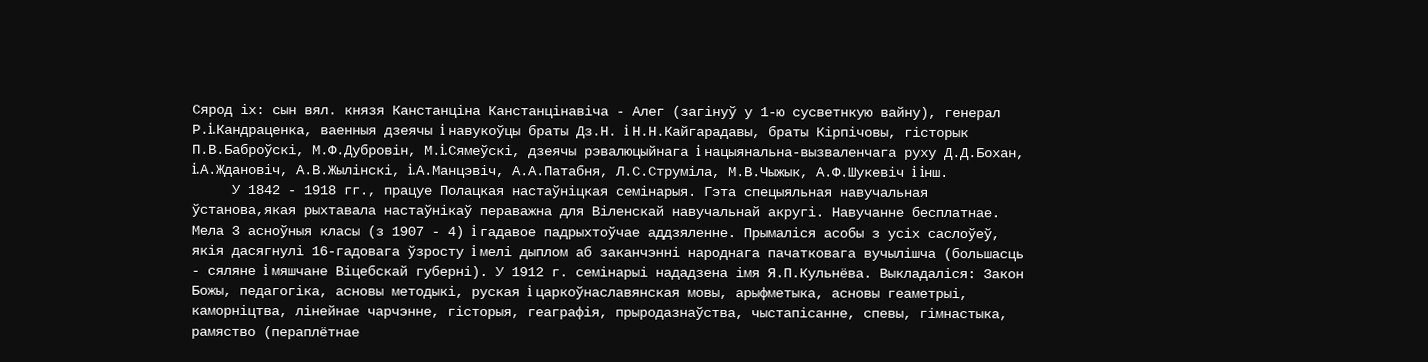Сярод iх: сын вял. князя Канстанцiна Канстанцiнавiча - Алег (загiнуў у 1-ю сусветнкую вайну), генерал Р.i.Кандраценка, ваенныя дзеячы i навукоўцы браты Дз.Н. i Н.Н.Кайгарадавы, браты Кiрпiчовы, гiсторык П.В.Баброўскi, М.Ф.Дубровiн, М.i.Сямеўскi, дзеячы рэвалюцыйнага i нацыянальна-вызваленчага руху Д.Д.Бохан, i.А.Ждановiч, А.В.Жылiнскi, i.А.Манцэвiч, А.А.Патабня, Л.С.Струмiла, М.В.Чыжык, А.Ф.Шукевiч i iнш.
     У 1842 - 1918 гг., працуе Полацкая настаўнiцкая семiнарыя. Гэта спецыяльная навучальная ўстанова,якая рыхтавала настаўнiкаў пераважна для Вiленскай навучальнай акругi. Навучанне бесплатнае. Мела 3 асноўныя класы (з 1907 - 4) i гадавое падрыхтоўчае аддзяленне. Прымалiся асобы з усiх саслоўеў, якiя дасягнулi 16-гадовага ўзросту i мелi дыплом аб заканчэннi народнага пачатковага вучылiшча (большасць - сяляне i мяшчане Вiцебскай губернi). У 1912 г. семiнарыi нададзена iмя Я.П.Кульнёва. Выкладалiся: Закон Божы, педагогiка, асновы методыкi, руская i царкоўнаславянская мовы, арыфметыка, асновы геаметрыi, каморнiцтва, лiнейнае чарчэнне, гiсторыя, геаграфiя, прыродазнаўства, чыстапiсанне, спевы, гiмнастыка, рамяство (пераплётнае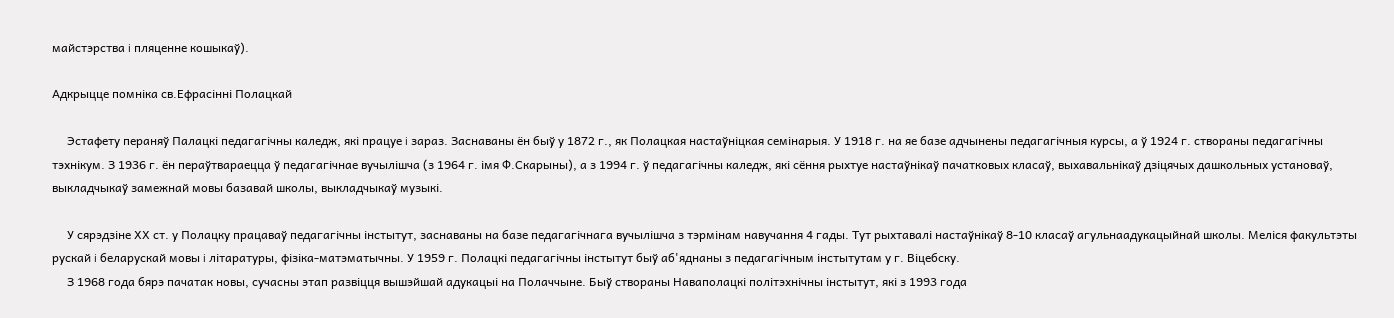майстэрства i пляценне кошыкаў).

Адкрыцце помнiка св.Ефрасiннi Полацкай

     Эстафету пераняў Палацкi педагагiчны каледж, якi працуе i зараз. Заснаваны ён быў у 1872 г., як Полацкая настаўнiцкая семiнарыя. У 1918 г. на яе базе адчынены педагагiчныя курсы, а ў 1924 г. створаны педагагiчны тэхнiкум. З 1936 г. ён пераўтвараецца ў педагагiчнае вучылiшча (з 1964 г. iмя Ф.Скарыны), а з 1994 г. ў педагагiчны каледж, якi сёння рыхтуе настаўнiкаў пачатковых класаў, выхавальнiкаў дзiцячых дашкольных установаў, выкладчыкаў замежнай мовы базавай школы, выкладчыкаў музыкi.

     У сярэдзiне ХХ ст. у Полацку працаваў педагагiчны iнстытут, заснаваны на базе педагагiчнага вучылiшча з тэрмiнам навучання 4 гады. Тут рыхтавалi настаўнiкаў 8-10 класаў агульнаадукацыйнай школы. Мелiся факультэты рускай i беларускай мовы i лiтаратуры, фiзiка-матэматычны. У 1959 г. Полацкi педагагiчны iнстытут быў аб'яднаны з педагагiчным iнстытутам у г. Вiцебску.
     З 1968 года бярэ пачатак новы, сучасны этап развiцця вышэйшай адукацыi на Полаччыне. Быў створаны Наваполацкi полiтэхнiчны iнстытут, якi з 1993 года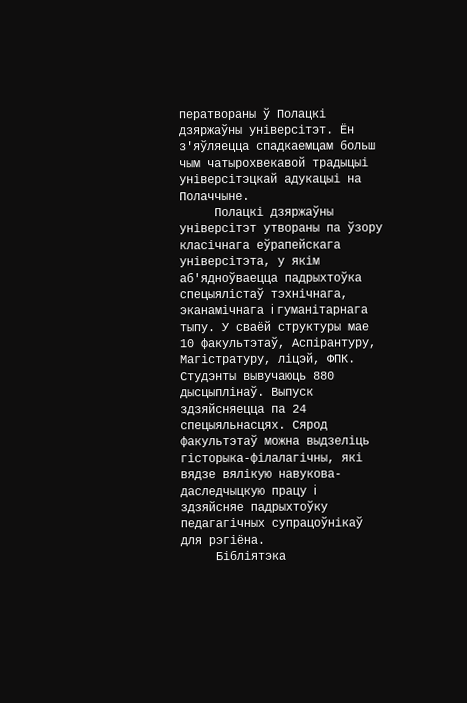ператвораны ў Полацкi дзяржаўны унiверсiтэт. Ён з'яўляецца спадкаемцам больш чым чатырохвекавой традыцыi унiверсiтэцкай адукацыi на Полаччыне.
     Полацкi дзяржаўны унiверсiтэт утвораны па ўзору класiчнага еўрапейскага унiверсiтэта, у якiм аб'ядноўваецца падрыхтоўка спецыялiстаў тэхнiчнага, эканамiчнага i гуманiтарнага тыпу. У сваёй структуры мае 10 факультэтаў, Аспiрантуру, Магiстратуру, лiцэй, ФПК. Студэнты вывучаюць 880 дысцыплiнаў. Выпуск здзяйсняецца па 24 спецыяльнасцях. Сярод факультэтаў можна выдзелiць гiсторыка-фiлалагiчны, якi вядзе вялiкую навукова-даследчыцкую працу i здзяйсняе падрыхтоўку педагагiчных супрацоўнiкаў для рэгiёна.
     Бiблiятэка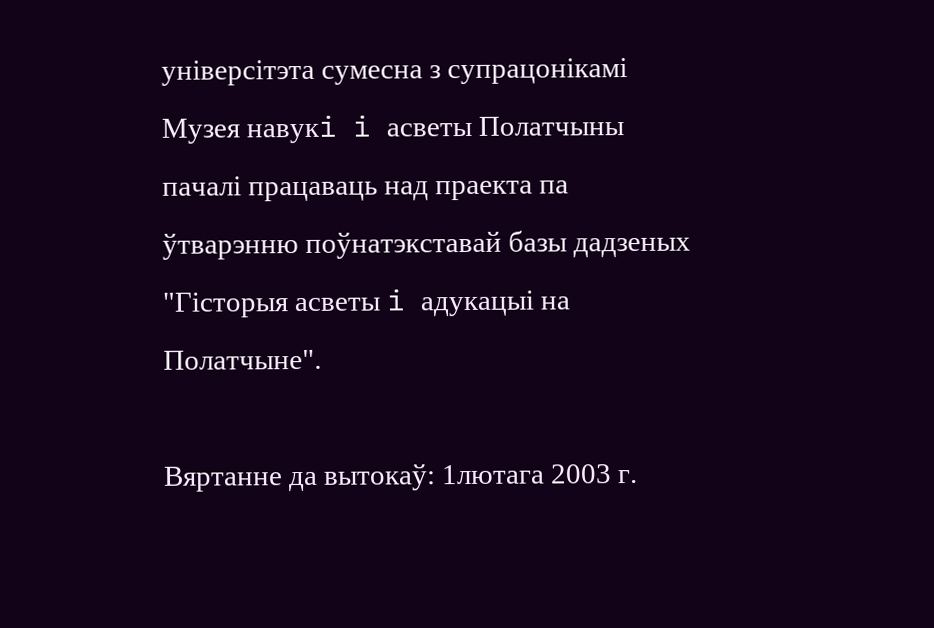унiверсiтэта сумесна з супрацонiкамi Музея навукi i асветы Полатчыны пачалi працаваць над праекта па ўтварэнню поўнатэкставай базы дадзеных "Гiсторыя асветы i адукацыi на Полатчыне".

Вяртанне да вытокаў: 1лютага 2003 г.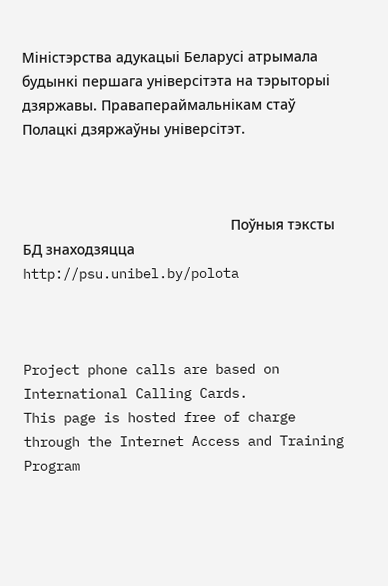Мiнiстэрства адукацыi Беларусi атрымала будынкi першага унiверсiтэта на тэрыторыi дзяржавы. Правапераймальнiкам стаў Полацкi дзяржаўны унiверсiтэт.



                                                    Поўныя тэксты БД знаходзяцца http://psu.unibel.by/polota



Project phone calls are based on International Calling Cards.
This page is hosted free of charge through the Internet Access and Training Program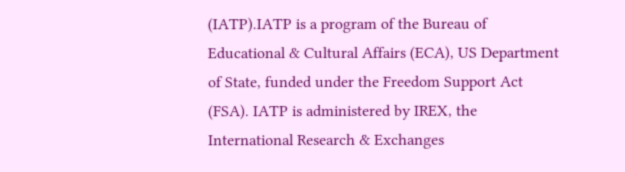(IATP).IATP is a program of the Bureau of Educational & Cultural Affairs (ECA), US Department of State, funded under the Freedom Support Act (FSA). IATP is administered by IREX, the International Research & Exchanges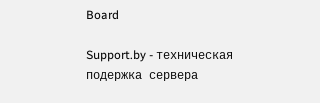Board

Support.by - техническая подержка сервера